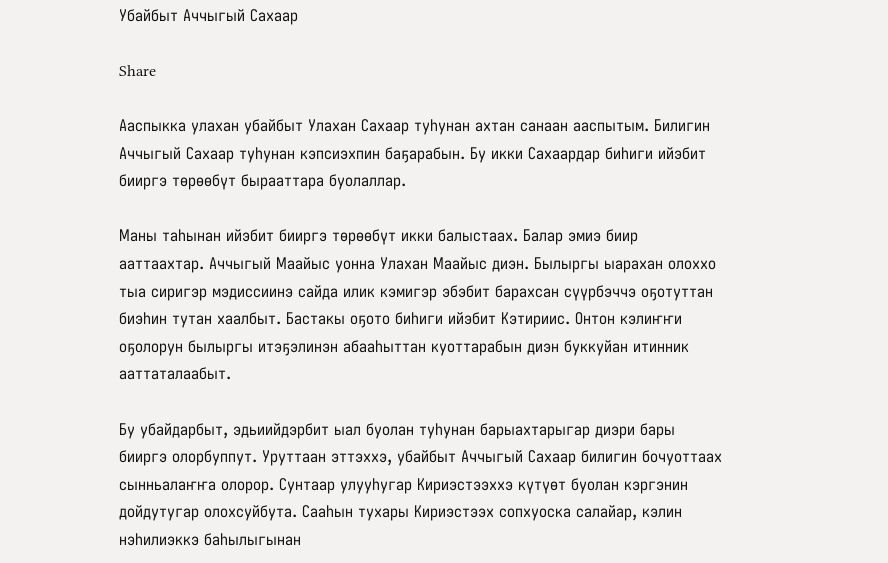Убайбыт Аччыгый Сахаар

Share

Ааспыкка улахан убайбыт Улахан Сахаар туһунан ахтан санаан ааспытым. Билигин Аччыгый Сахаар туһунан кэпсиэхпин баҕарабын. Бу икки Сахаардар биһиги ийэбит бииргэ төрөөбүт бырааттара буолаллар.

Маны таһынан ийэбит бииргэ төрөөбүт икки балыстаах. Балар эмиэ биир ааттаахтар. Аччыгый Маайыс уонна Улахан Маайыс диэн. Былыргы ыарахан олоххо тыа сиригэр мэдиссиинэ сайда илик кэмигэр эбэбит барахсан сүүрбэччэ оҕотуттан биэһин тутан хаалбыт. Бастакы оҕото биһиги ийэбит Кэтириис. Онтон кэлиҥҥи оҕолорун былыргы итэҕэлинэн абааһыттан куоттарабын диэн буккуйан итинник ааттаталаабыт.

Бу убайдарбыт, эдьиийдэрбит ыал буолан туһунан барыахтарыгар диэри бары бииргэ олорбуппут. Уруттаан эттэххэ, убайбыт Аччыгый Сахаар билигин бочуоттаах сынньалаҥҥа олорор. Сунтаар улууһугар Кириэстээххэ күтүөт буолан кэргэнин дойдутугар олохсуйбута. Сааһын тухары Кириэстээх сопхуоска салайар, кэлин нэһилиэккэ баһылыгынан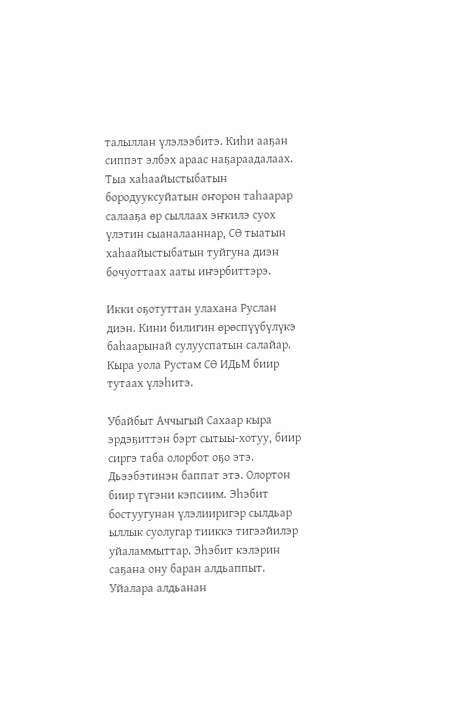талыллан үлэлээбитэ. Киһи ааҕан сиппэт элбэх араас наҕараадалаах. Тыа хаһаайыстыбатын бородууксуйатын оҥорон таһаарар салааҕа өр сыллаах эҥкилэ суох үлэтин сыаналааннар, СӨ тыатын хаһаайыстыбатын туйгуна диэн бочуоттаах ааты иҥэрбиттэрэ.

Икки оҕотуттан улахана Руслан диэн. Кини билигин өрөспүүбүлүкэ баһаарынай сулууспатын салайар. Кыра уола Рустам СӨ ИДьМ биир тутаах үлэһитэ.

Убайбыт Аччыгый Сахаар кыра эрдэҕиттэн бэрт сытыы-хотуу, биир сиргэ таба олорбот оҕо этэ. Дьээбэтинэн баппат этэ. Олортон биир түгэни кэпсиим. Эһэбит бостуугунан үлэлииригэр сылдьар ыллык суолугар тииккэ тигээйилэр уйаламмыттар. Эһэбит кэлэрин саҕана ону баран алдьаппыт. Уйалара алдьанан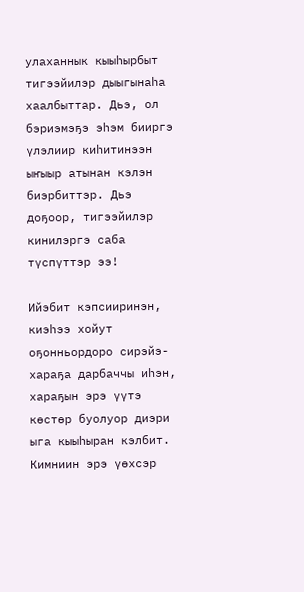улаханнык кыыһырбыт тигээйилэр дыыгынаһа хаалбыттар. Дьэ, ол бэриэмэҕэ эһэм бииргэ үлэлиир киһитинээн ыҥыыр атынан кэлэн биэрбиттэр. Дьэ доҕоор, тигээйилэр кинилэргэ саба түспүттэр ээ!

Ийэбит кэпсииринэн, киэһээ хойут оҕонньордоро сирэйэ-хараҕа дарбаччы иһэн, хараҕын эрэ үүтэ көстөр буолуор диэри ыга кыыһыран кэлбит. Кимниин эрэ үөхсэр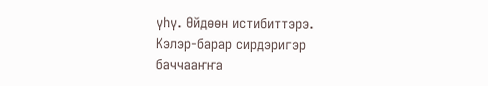үһү. Өйдөөн истибиттэрэ. Кэлэр-барар сирдэригэр баччааҥҥа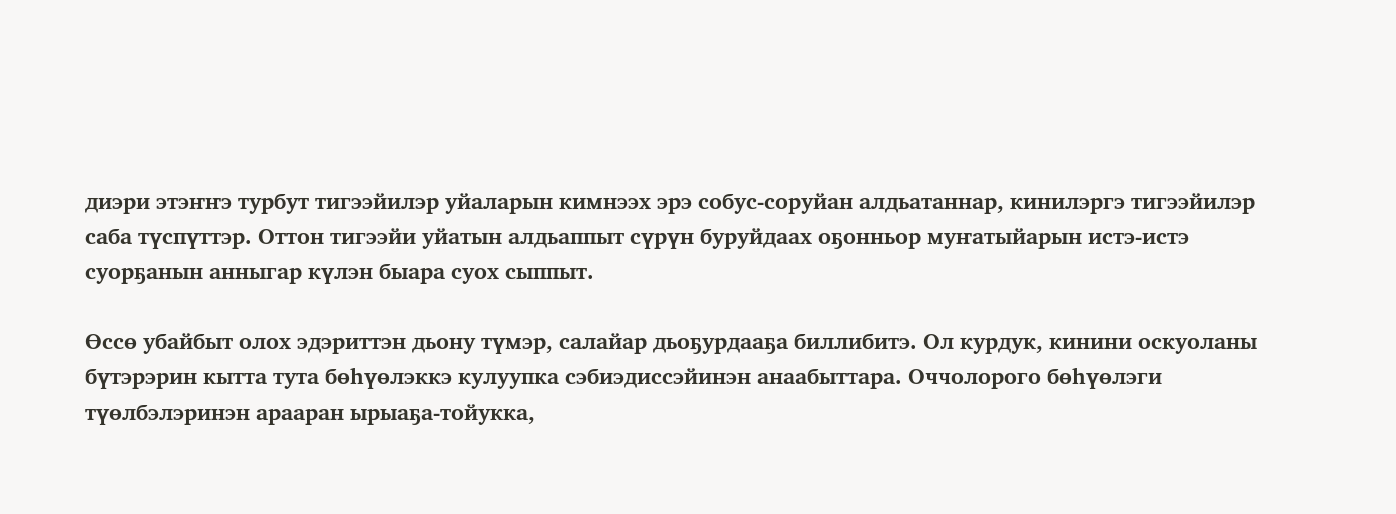диэри этэҥҥэ турбут тигээйилэр уйаларын кимнээх эрэ собус-соруйан алдьатаннар, кинилэргэ тигээйилэр саба түспүттэр. Оттон тигээйи уйатын алдьаппыт сүрүн буруйдаах оҕонньор муҥатыйарын истэ-истэ суорҕанын анныгар күлэн быара суох сыппыт.

Өссө убайбыт олох эдэриттэн дьону түмэр, салайар дьоҕурдааҕа биллибитэ. Ол курдук, кинини оскуоланы бүтэрэрин кытта тута бөһүөлэккэ кулуупка сэбиэдиссэйинэн анаабыттара. Оччолорого бөһүөлэги түөлбэлэринэн арааран ырыаҕа-тойукка,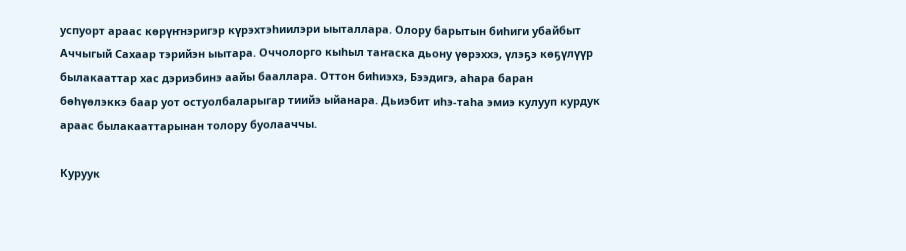успуорт араас көрүҥнэригэр күрэхтэһиилэри ыыталлара. Олору барытын биһиги убайбыт Аччыгый Сахаар тэрийэн ыытара. Оччолорго кыһыл таҥаска дьону үөрэххэ, үлэҕэ көҕүлүүр былакааттар хас дэриэбинэ аайы бааллара. Оттон биһиэхэ, Бээдигэ, аһара баран бөһүөлэккэ баар уот остуолбаларыгар тиийэ ыйанара. Дьиэбит иһэ-таһа эмиэ кулууп курдук араас былакааттарынан толору буолааччы.

Куруук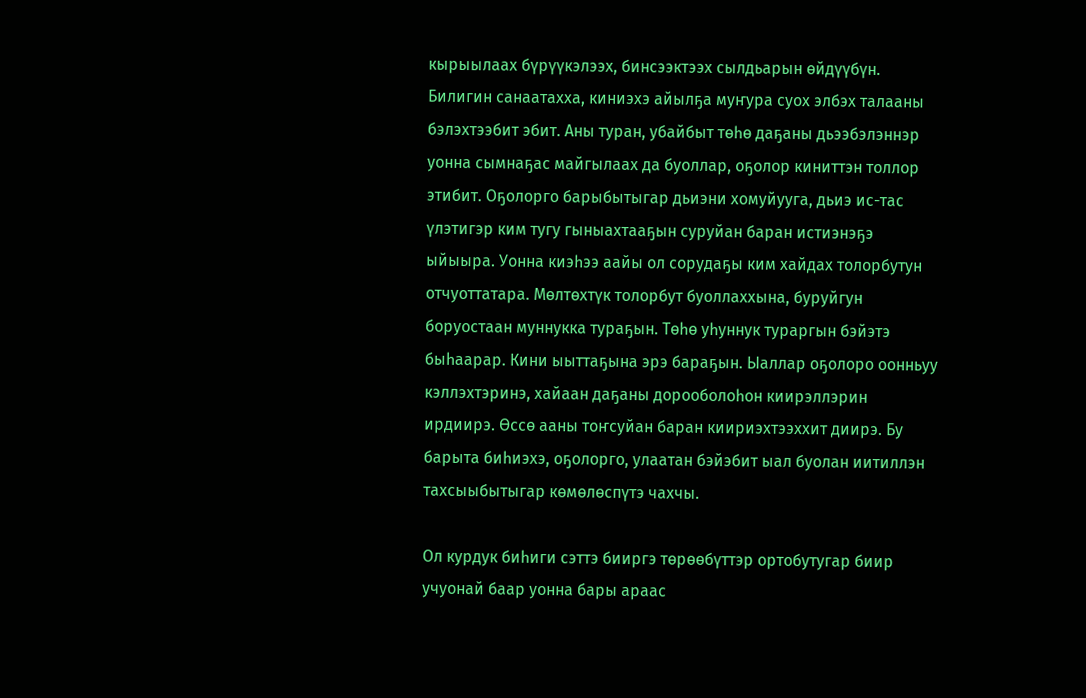кырыылаах бүрүүкэлээх, бинсээктээх сылдьарын өйдүүбүн. Билигин санаатахха, киниэхэ айылҕа муҥура суох элбэх талааны бэлэхтээбит эбит. Аны туран, убайбыт төһө даҕаны дьээбэлэннэр уонна сымнаҕас майгылаах да буоллар, оҕолор киниттэн толлор этибит. Оҕолорго барыбытыгар дьиэни хомуйууга, дьиэ ис-тас үлэтигэр ким тугу гыныахтааҕын суруйан баран истиэнэҕэ ыйыыра. Уонна киэһээ аайы ол сорудаҕы ким хайдах толорбутун отчуоттатара. Мөлтөхтүк толорбут буоллаххына, буруйгун боруостаан муннукка тураҕын. Төһө уһуннук тураргын бэйэтэ быһаарар. Кини ыыттаҕына эрэ бараҕын. Ыаллар оҕолоро оонньуу кэллэхтэринэ, хайаан даҕаны дорооболоһон киирэллэрин ирдиирэ. Өссө ааны тоҥсуйан баран киириэхтээххит диирэ. Бу барыта биһиэхэ, оҕолорго, улаатан бэйэбит ыал буолан иитиллэн тахсыыбытыгар көмөлөспүтэ чахчы.

Ол курдук биһиги сэттэ бииргэ төрөөбүттэр ортобутугар биир учуонай баар уонна бары араас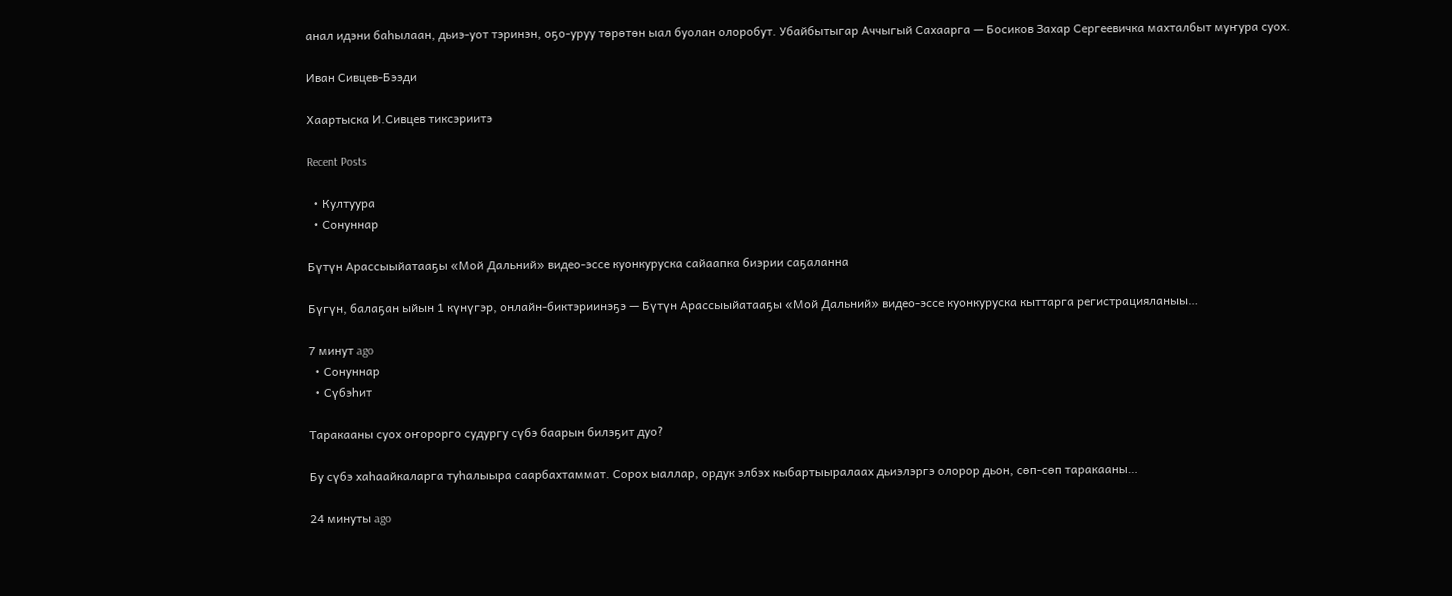анал идэни баһылаан, дьиэ-уот тэринэн, оҕо-уруу төрөтөн ыал буолан олоробут. Убайбытыгар Аччыгый Сахаарга — Босиков Захар Сергеевичка махталбыт муҥура суох.

Иван Сивцев-Бээди

Хаартыска И.Сивцев тиксэриитэ

Recent Posts

  • Култуура
  • Сонуннар

Бүтүн Арассыыйатааҕы «Мой Дальний» видео-эссе куонкуруска сайаапка биэрии саҕаланна

Бүгүн, балаҕан ыйын 1 күнүгэр, онлайн-биктэриинэҕэ — Бүтүн Арассыыйатааҕы «Мой Дальний» видео-эссе куонкуруска кыттарга регистрацияланыы…

7 минут ago
  • Сонуннар
  • Сүбэһит

Таракааны суох оҥорорго судургу сүбэ баарын билэҕит дуо?

Бу сүбэ хаһаайкаларга туһалыыра саарбахтаммат. Сорох ыаллар, ордук элбэх кыбартыыралаах дьиэлэргэ олорор дьон, сөп-сөп таракааны…

24 минуты ago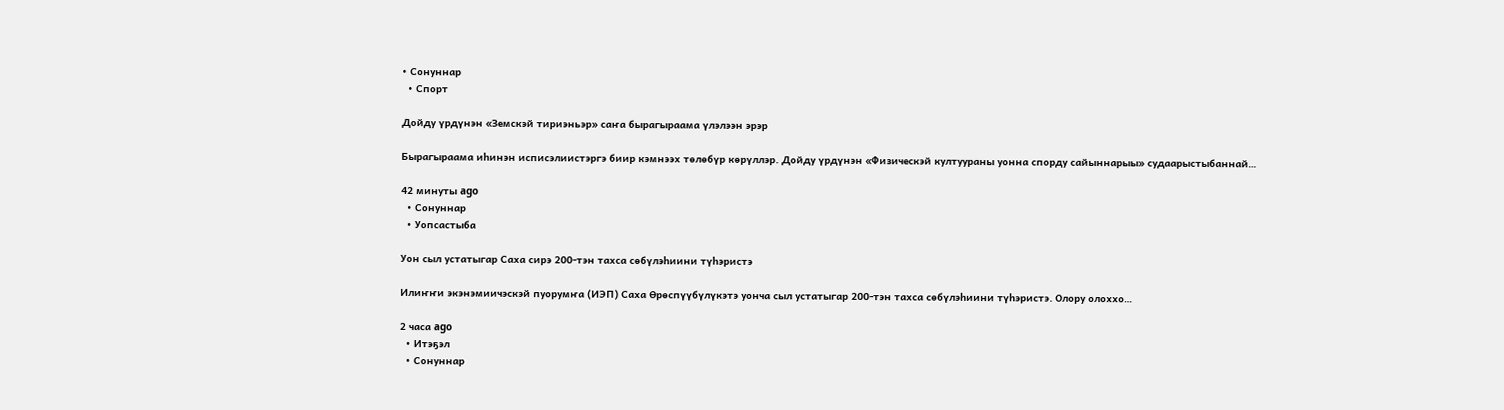• Сонуннар
  • Спорт

Дойду үрдүнэн «Земскэй тириэньэр» саҥа бырагыраама үлэлээн эрэр

Бырагыраама иһинэн исписэлиистэргэ биир кэмнээх төлөбүр көрүллэр. Дойду үрдүнэн «Физическэй култуураны уонна спорду сайыннарыы» судаарыстыбаннай…

42 минуты ago
  • Сонуннар
  • Уопсастыба

Уон сыл устатыгар Саха сирэ 200-тэн тахса сөбүлэһиини түһэристэ

Илиҥҥи экэнэмиичэскэй пуорумҥа (ИЭП) Саха Өрөспүүбүлүкэтэ уонча сыл устатыгар 200-тэн тахса сөбүлэһиини түһэристэ. Олору олоххо…

2 часа ago
  • Итэҕэл
  • Сонуннар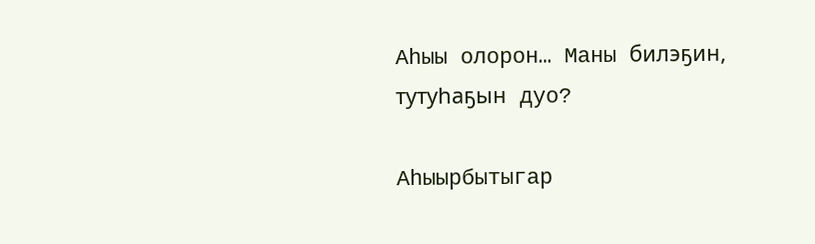Аһыы олорон… Маны билэҕин, тутуһаҕын дуо?

Аһыырбытыгар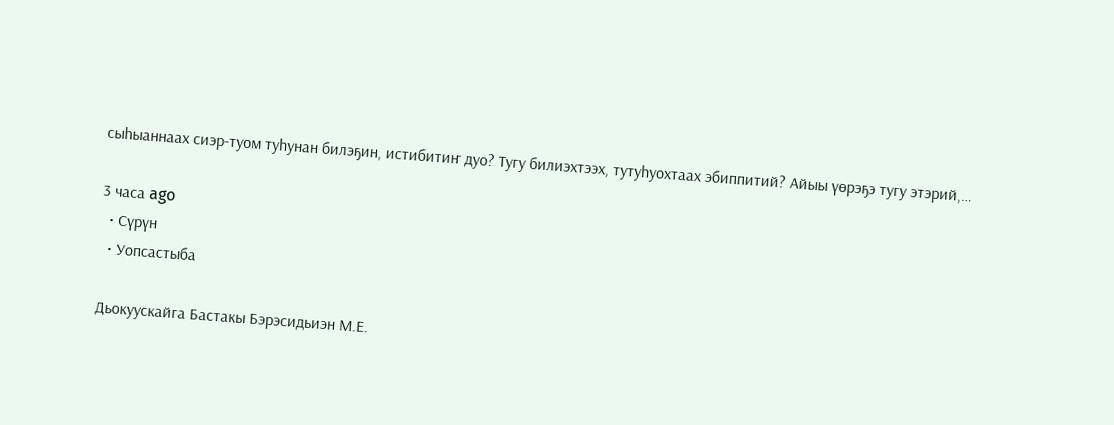сыһыаннаах сиэр-туом туһунан билэҕин, истибитиҥ дуо? Тугу билиэхтээх, тутуһуохтаах эбиппитий? Айыы үөрэҕэ тугу этэрий,…

3 часа ago
  • Сүрүн
  • Уопсастыба

Дьокуускайга Бастакы Бэрэсидьиэн М.Е.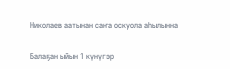Николаев аатынан саҥа оскуола аһылынна

Балаҕан ыйын 1 күнүгэр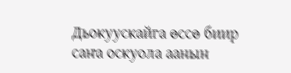Дьокуускайга өссө биир саҥа оскуола аанын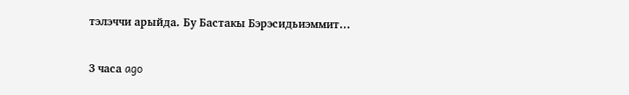тэлэччи арыйда. Бу Бастакы Бэрэсидьиэммит…

3 часа ago